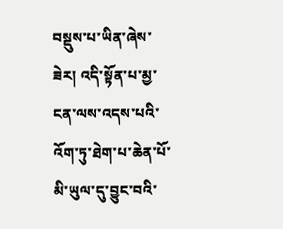བསྡུས་པ་ཡིན་ཞེས་ཟེར། འདི་སྟོན་པ་མྱ་ངན་ལས་འདས་པའི་འོག་ཏུ་ཐེག་པ་ཆེན་པོ་མི་ཡུལ་དུ་བྱུང་བའི་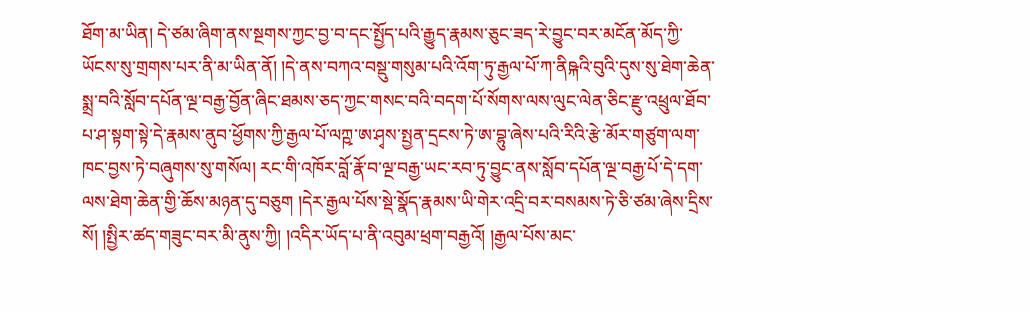ཐོག་མ་ཡིན། དེ་ཙམ་ཞིག་ནས་སྔགས་ཀྱང་བྱ་བ་དང་སྤྱོད་པའི་རྒྱུད་རྣམས་ཅུང་ཟད་རེ་བྱུང་བར་མངོན་མོད་ཀྱི་ཡོངས་སུ་གྲགས་པར་ནི་མ་ཡིན་ནོ། །དེ་ནས་བཀའ་བསྡུ་གསུམ་པའི་འོག་ཏུ་རྒྱལ་པོ་ཀ་ནིཥྐའི་བུའི་དུས་སུ་ཐེག་ཆེན་སྨྲ་བའི་སློབ་དཔོན་ལྔ་བརྒྱ་བྱོན་ཞིང་ཐམས་ཅད་ཀྱང་གསང་བའི་བདག་པོ་སོགས་ལས་ལུང་ལེན་ཅིང་རྫུ་འཕྲུལ་ཐོབ་པ་ཤ་སྟག་སྟེ་དེ་རྣམས་ནུབ་ཕྱོགས་ཀྱི་རྒྱལ་པོ་ལཀྵ་ཨ་ཤྭས་སྤྱན་དྲངས་ཏེ་ཨ་བྷུ་ཞེས་པའི་རིའི་རྩེ་མོར་གཙུག་ལག་ཁང་བྱས་ཏེ་བཞུགས་སུ་གསོལ། རང་གི་འཁོར་བློ་རྣོ་བ་ལྔ་བརྒྱ་ཡང་རབ་ཏུ་བྱུང་ནས་སློབ་དཔོན་ལྔ་བརྒྱ་པོ་དེ་དག་ལས་ཐེག་ཆེན་གྱི་ཆོས་མཉན་དུ་བཅུག །དེར་རྒྱལ་པོས་སྡེ་སྣོད་རྣམས་ཡི་གེར་འདྲི་བར་བསམས་ཏེ་ཅི་ཙམ་ཞེས་དྲིས་སོ། །སྤྱིར་ཚད་གཟུང་བར་མི་ནུས་ཀྱི། །འདིར་ཡོད་པ་ནི་འབུམ་ཕྲག་བརྒྱའོ། །རྒྱལ་པོས་མང་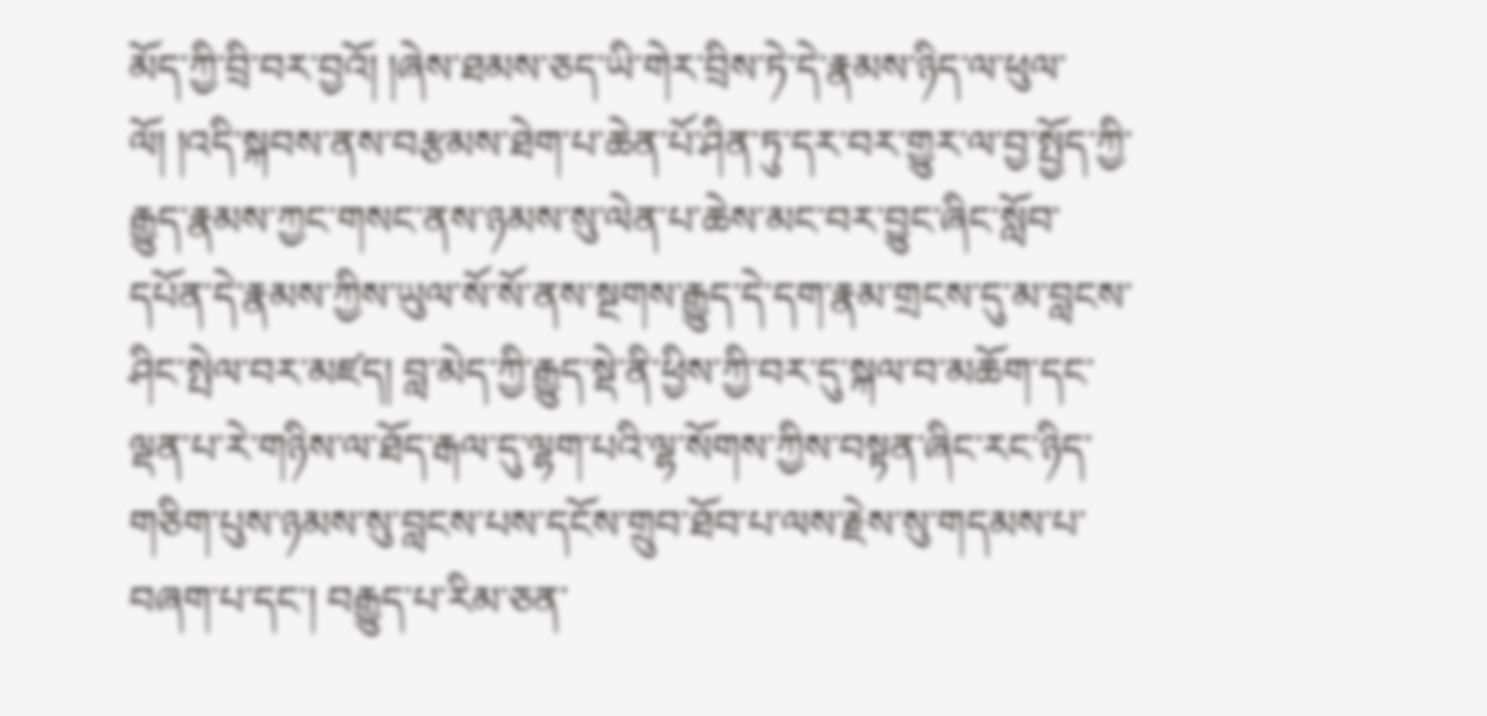མོད་ཀྱི་བྲི་བར་བྱའོ། །ཞེས་ཐམས་ཅད་ཡི་གེར་བྲིས་ཏེ་དེ་རྣམས་ཉིད་ལ་ཕུལ་ལོ། །འདི་སྐབས་ནས་བརྩམས་ཐེག་པ་ཆེན་པོ་ཤིན་ཏུ་དར་བར་གྱུར་ལ་བྱ་སྤྱོད་ཀྱི་རྒྱུད་རྣམས་ཀྱང་གསང་ནས་ཉམས་སུ་ལེན་པ་ཆེས་མང་བར་བྱུང་ཞིང་སློབ་དཔོན་དེ་རྣམས་ཀྱིས་ཡུལ་སོ་སོ་ནས་སྔགས་རྒྱུད་དེ་དག་རྣམ་གྲངས་དུ་མ་བླངས་ཤིང་སྤེལ་བར་མཛད། བླ་མེད་ཀྱི་རྒྱུད་སྡེ་ནི་ཕྱིས་ཀྱི་བར་དུ་སྐལ་བ་མཆོག་དང་ལྡན་པ་རེ་གཉིས་ལ་ཐོད་རྒལ་དུ་ལྷག་པའི་ལྷ་སོགས་ཀྱིས་བསྟན་ཞིང་རང་ཉིད་གཅིག་པུས་ཉམས་སུ་བླངས་པས་དངོས་གྲུབ་ཐོབ་པ་ལས་རྗེས་སུ་གདམས་པ་བཞག་པ་དང་། བརྒྱུད་པ་རིམ་ཅན་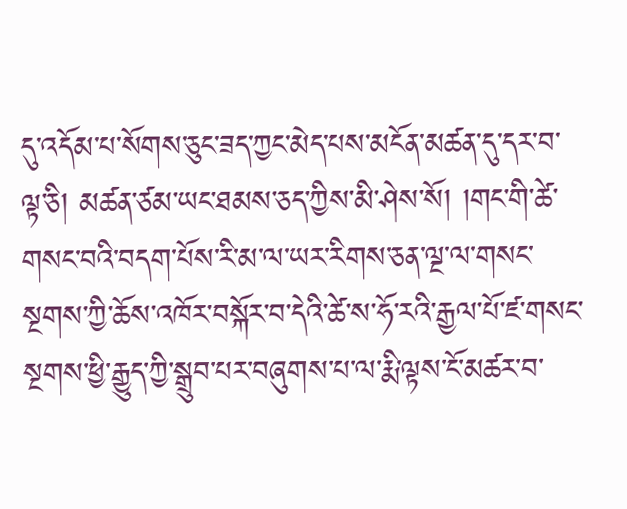དུ་འདོམ་པ་སོགས་ཅུང་ཟད་ཀྱང་མེད་པས་མངོན་མཚན་དུ་དར་བ་ལྟ་ཅི། མཚན་ཙམ་ཡང་ཐམས་ཅད་ཀྱིས་མི་ཤེས་སོ། །གང་གི་ཚེ་གསང་བའི་བདག་པོས་རི་མ་ལ་ཡར་རིགས་ཅན་ལྔ་ལ་གསང་སྔགས་ཀྱི་ཆོས་འཁོར་བསྐོར་བ་དེའི་ཚེ་ས་ཧོ་རའི་རྒྱལ་པོ་ཛ་གསང་སྔགས་ཕྱི་རྒྱུད་ཀྱི་སྒྲུབ་པར་བཞུགས་པ་ལ་རྨི་ལྟས་ངོ་མཚར་བ་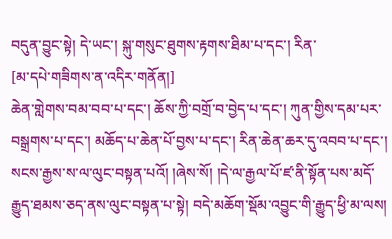བདུན་བྱུང་སྟེ། དེ་ཡང་། སྐུ་གསུང་ཐུགས་རྟགས་ཐིམ་པ་དང་། རིན་
[མ་དཔེ་གཟིགས་ན་འདིར་གནོན།]
ཆེན་གླེགས་བམ་བབ་པ་དང་། ཆོས་ཀྱི་བགྲོ་བ་བྱེད་པ་དང་། ཀུན་གྱིས་དམ་པར་བསྒྲགས་པ་དང་། མཆོད་པ་ཆེན་པོ་བྱས་པ་དང་། རིན་ཆེན་ཆར་དུ་འབབ་པ་དང་། སངས་རྒྱས་ས་ལ་ལུང་བསྟན་པའོ། །ཞེས་སོ། །དེ་ལ་རྒྱལ་པོ་ཛ་ནི་སྟོན་པས་མདོ་རྒྱུད་ཐམས་ཅད་ནས་ལུང་བསྟན་པ་སྟེ། བདེ་མཆོག་སྡོམ་འབྱུང་གི་རྒྱུད་ཕྱི་མ་ལས།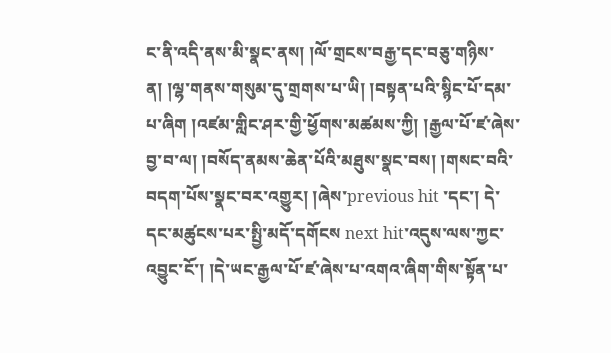ང་ནི་འདི་ནས་མི་སྣང་ནས། །ལོ་གྲངས་བརྒྱ་དང་བཅུ་གཉིས་ན། །ལྷ་གནས་གསུམ་དུ་གྲགས་པ་ཡི། །བསྟན་པའི་སྙིང་པོ་དམ་པ་ཞིག །འཛམ་གླིང་ཤར་གྱི་ཕྱོགས་མཚམས་ཀྱི། །རྒྱལ་པོ་ཛ་ཞེས་བྱ་བ་ལ། །བསོད་ནམས་ཆེན་པོའི་མཐུས་སྣང་བས། །གསང་བའི་བདག་པོས་སྣང་བར་འགྱུར། །ཞེས་previous hit ་དང་། དེ་དང་མཚུངས་པར་སྤྱི་མདོ་དགོངས next hit་འདུས་ལས་ཀྱང་འབྱུང་ངོ་། །དེ་ཡང་རྒྱལ་པོ་ཛ་ཞེས་པ་འགའ་ཞིག་གིས་སྟོན་པ་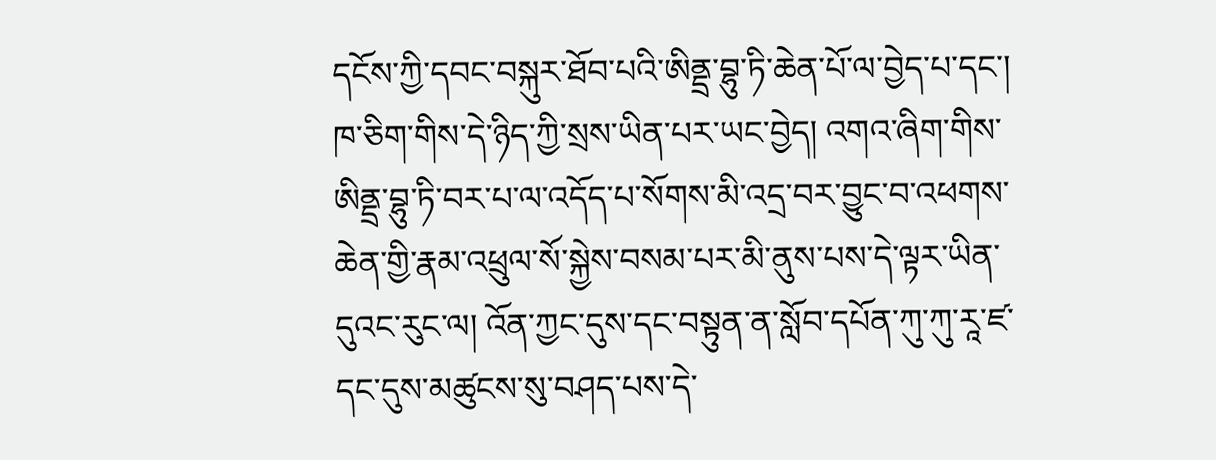དངོས་ཀྱི་དབང་བསྐུར་ཐོབ་པའི་ཨིནྡྲ་བྷུ་ཏི་ཆེན་པོ་ལ་བྱེད་པ་དང་། ཁ་ཅིག་གིས་དེ་ཉིད་ཀྱི་སྲས་ཡིན་པར་ཡང་བྱེད། འགའ་ཞིག་གིས་ཨིནྡྲ་བྷུ་ཏི་བར་པ་ལ་འདོད་པ་སོགས་མི་འདྲ་བར་བྱུང་བ་འཕགས་ཆེན་གྱི་རྣམ་འཕྲུལ་སོ་སྐྱེས་བསམ་པར་མི་ནུས་པས་དེ་ལྟར་ཡིན་དུའང་རུང་ལ། འོན་ཀྱང་དུས་དང་བསྟུན་ན་སློབ་དཔོན་ཀུ་ཀུ་རཱ་ཛ་དང་དུས་མཚུངས་སུ་བཤད་པས་དེ་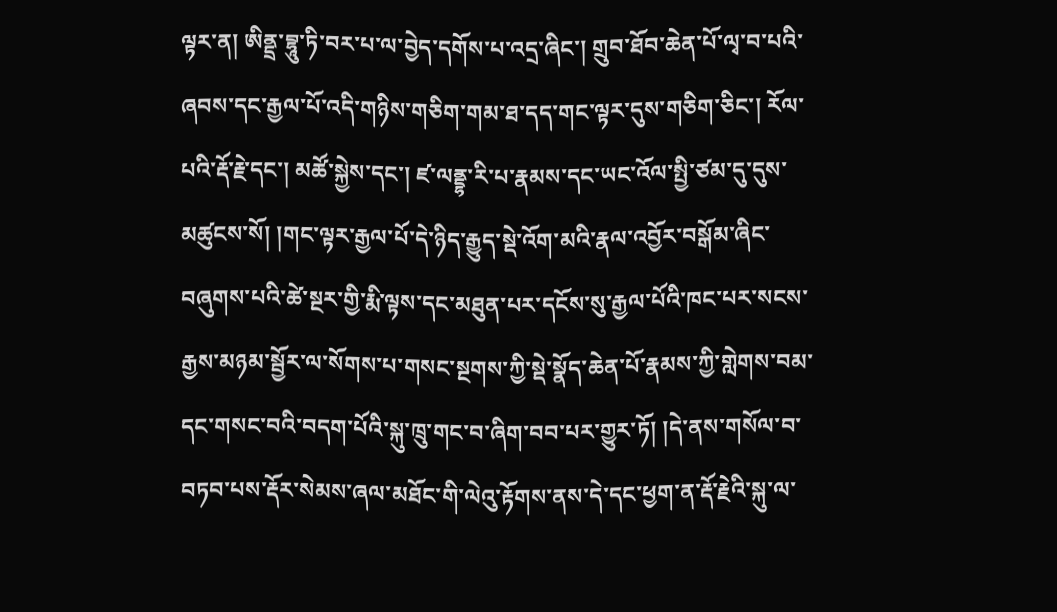ལྟར་ན། ཨིནྡྲ་བྷཱུ་ཏི་བར་པ་ལ་བྱེད་དགོས་པ་འདྲ་ཞིང་། གྲུབ་ཐོབ་ཆེན་པོ་ལྭ་བ་པའི་ཞབས་དང་རྒྱལ་པོ་འདི་གཉིས་གཅིག་གམ་ཐ་དད་གང་ལྟར་དུས་གཅིག་ཅིང་། རོལ་པའི་རྡོ་རྗེ་དང་། མཚོ་སྐྱེས་དང་། ཛ་ལནྡྷ་རི་པ་རྣམས་དང་ཡང་འོལ་སྤྱི་ཙམ་དུ་དུས་མཚུངས་སོ། །གང་ལྟར་རྒྱལ་པོ་དེ་ཉིད་རྒྱུད་སྡེ་འོག་མའི་རྣལ་འབྱོར་བསྒོམ་ཞིང་བཞུགས་པའི་ཚེ་སྔར་གྱི་རྨི་ལྟས་དང་མཐུན་པར་དངོས་སུ་རྒྱལ་པོའི་ཁང་པར་སངས་རྒྱས་མཉམ་སྦྱོར་ལ་སོགས་པ་གསང་སྔགས་ཀྱི་སྡེ་སྣོད་ཆེན་པོ་རྣམས་ཀྱི་གླེགས་བམ་དང་གསང་བའི་བདག་པོའི་སྐུ་ཁྲུ་གང་བ་ཞིག་བབ་པར་གྱུར་ཏོ། །དེ་ནས་གསོལ་བ་བཏབ་པས་རྡོར་སེམས་ཞལ་མཐོང་གི་ལེའུ་རྟོགས་ནས་དེ་དང་ཕྱག་ན་རྡོ་རྗེའི་སྐུ་ལ་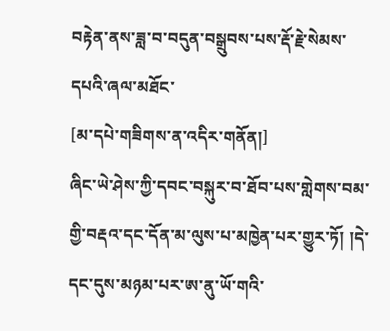བརྟེན་ནས་ཟླ་བ་བདུན་བསྒྲུབས་པས་རྡོ་རྗེ་སེམས་དཔའི་ཞལ་མཐོང་
[མ་དཔེ་གཟིགས་ན་འདིར་གནོན།]
ཞིང་ཡེ་ཤེས་ཀྱི་དབང་བསྐུར་བ་ཐོབ་པས་གླེགས་བམ་གྱི་བརྡའ་དང་དོན་མ་ལུས་པ་མཁྱེན་པར་གྱུར་ཏོ། །དེ་དང་དུས་མཉམ་པར་ཨ་ནུ་ཡོ་གའི་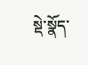སྡེ་སྣོད་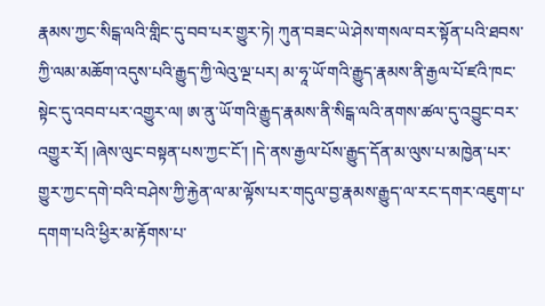རྣམས་ཀྱང་སིངྒ་ལའི་གླིང་དུ་བབ་པར་གྱུར་ཏེ། ཀུན་བཟང་ཡེ་ཤེས་གསལ་བར་སྟོན་པའི་ཐབས་ཀྱི་ལམ་མཆོག་འདུས་པའི་རྒྱུད་ཀྱི་ལེའུ་ལྔ་པར། མ་ཧཱ་ཡོ་གའི་རྒྱུད་རྣམས་ནི་རྒྱལ་པོ་ཛའི་ཁང་སྟེང་དུ་འབབ་པར་འགྱུར་ལ། ཨ་ནུ་ཡོ་གའི་རྒྱུད་རྣམས་ནི་སིངྒ་ལའི་ནགས་ཚལ་དུ་འབྱུང་བར་འགྱུར་རོ། །ཞེས་ལུང་བསྟན་པས་ཀྱང་ངོ་། །དེ་ནས་རྒྱལ་པོས་རྒྱུད་དོན་མ་ལུས་པ་མཁྱེན་པར་གྱུར་ཀྱང་དགེ་བའི་བཤེས་ཀྱི་རྐྱེན་ལ་མ་ལྟོས་པར་གདུལ་བྱ་རྣམས་རྒྱུད་ལ་རང་དགར་འཇུག་པ་དགག་པའི་ཕྱིར་མ་རྟོགས་པ་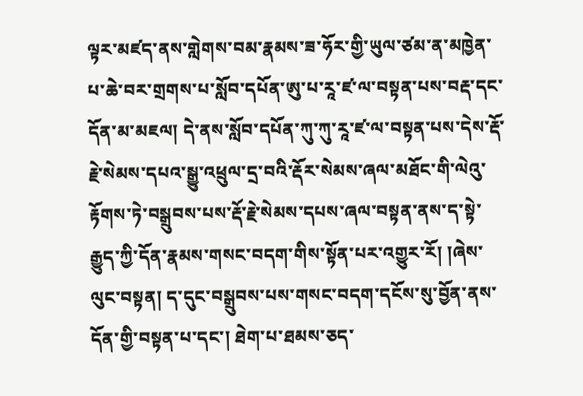ལྟར་མཛད་ནས་གླེགས་བམ་རྣམས་ཟ་ཧོར་གྱི་ཡུལ་ཙམ་ན་མཁྱེན་པ་ཆེ་བར་གྲགས་པ་སློབ་དཔོན་ཨུ་པ་རཱ་ཛ་ལ་བསྟན་པས་བརྡ་དང་དོན་མ་མཇལ། དེ་ནས་སློབ་དཔོན་ཀུ་ཀུ་རཱ་ཛ་ལ་བསྟན་པས་དེས་རྡོ་རྗེ་སེམས་དཔའ་སྒྱུ་འཕྲུལ་དྲ་བའི་རྡོར་སེམས་ཞལ་མཐོང་གི་ལེའུ་རྟོགས་ཏེ་བསྒྲུབས་པས་རྡོ་རྗེ་སེམས་དཔས་ཞལ་བསྟན་ནས་ད་སྟེ་རྒྱུད་ཀྱི་དོན་རྣམས་གསང་བདག་གིས་སྟོན་པར་འགྱུར་རོ། །ཞེས་ལུང་བསྟན། ད་དུང་བསྒྲུབས་པས་གསང་བདག་དངོས་སུ་བྱོན་ནས་དོན་གྱི་བསྟན་པ་དང་། ཐེག་པ་ཐམས་ཅད་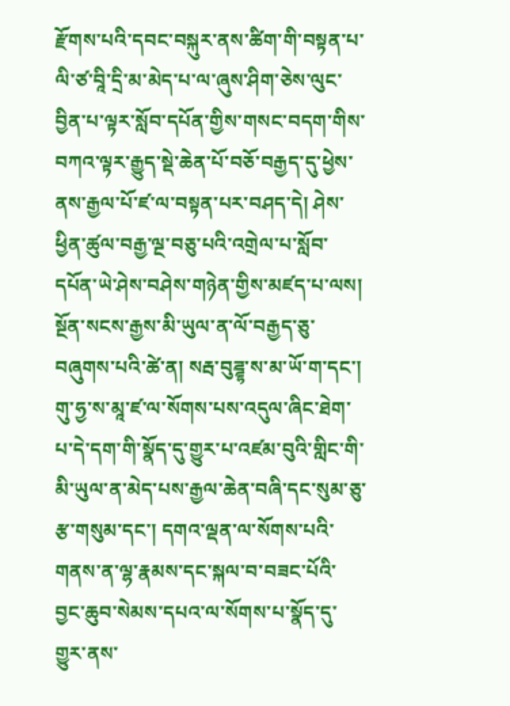རྫོགས་པའི་དབང་བསྐུར་ནས་ཚིག་གི་བསྟན་པ་ལི་ཙ་བཱི་དྲི་མ་མེད་པ་ལ་ཞུས་ཤིག་ཅེས་ལུང་བྱིན་པ་ལྟར་སློབ་དཔོན་གྱིས་གསང་བདག་གིས་བཀའ་ལྟར་རྒྱུད་སྡེ་ཆེན་པོ་བཅོ་བརྒྱད་དུ་ཕྱེས་ནས་རྒྱལ་པོ་ཛ་ལ་བསྟན་པར་བཤད་དེ། ཤེས་ཕྱིན་ཚུལ་བརྒྱ་ལྔ་བཅུ་པའི་འགྲེལ་པ་སློབ་དཔོན་ཡེ་ཤེས་བཤེས་གཉེན་གྱིས་མཛད་པ་ལས། སྔོན་སངས་རྒྱས་མི་ཡུལ་ན་ལོ་བརྒྱད་ཅུ་བཞུགས་པའི་ཚེ་ན། སརྦ་བུཌྜྷ་ས་མ་ཡོ་ག་དང་། གུ་ཧྱ་ས་མཱ་ཛ་ལ་སོགས་པས་འདུལ་ཞིང་ཐེག་པ་དེ་དག་གི་སྣོད་དུ་གྱུར་པ་འཛམ་བུའི་གླིང་གི་མི་ཡུལ་ན་མེད་པས་རྒྱལ་ཆེན་བཞི་དང་སུམ་ཅུ་རྩ་གསུམ་དང་། དགའ་ལྡན་ལ་སོགས་པའི་གནས་ན་ལྷ་རྣམས་དང་སྐལ་བ་བཟང་པོའི་བྱང་ཆུབ་སེམས་དཔའ་ལ་སོགས་པ་སྣོད་དུ་གྱུར་ནས་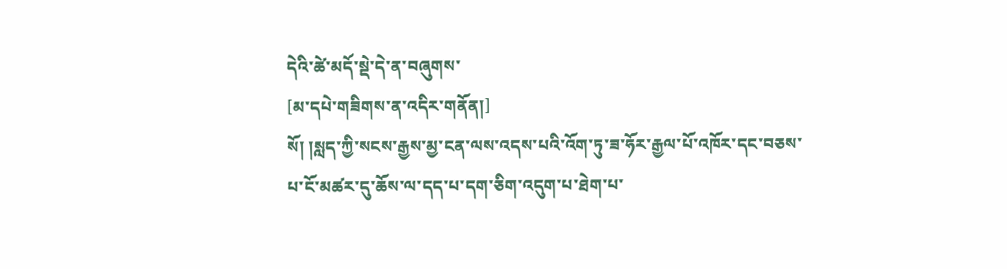དེའི་ཚེ་མདོ་སྡེ་དེ་ན་བཞུགས་
[མ་དཔེ་གཟིགས་ན་འདིར་གནོན།]
སོ། །སླད་ཀྱི་སངས་རྒྱས་མྱ་ངན་ལས་འདས་པའི་འོག་ཏུ་ཟ་ཧོར་རྒྱལ་པོ་འཁོར་དང་བཅས་པ་ངོ་མཚར་དུ་ཆོས་ལ་དད་པ་དག་ཅིག་འདུག་པ་ཐེག་པ་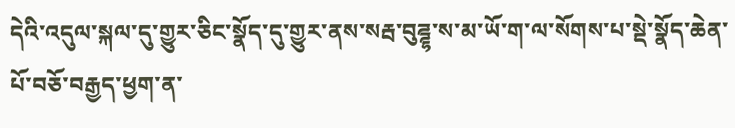དེའི་འདུལ་སྐལ་དུ་གྱུར་ཅིང་སྣོད་དུ་གྱུར་ནས་སརྦ་བུཌྜྷ་ས་མ་ཡོ་ག་ལ་སོགས་པ་སྡེ་སྣོད་ཆེན་པོ་བཅོ་བརྒྱད་ཕྱག་ན་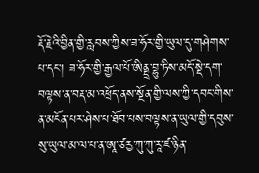རྡོ་རྗེའི་བྱིན་གྱི་རླབས་ཀྱིས་ཟ་ཧོར་གྱི་ཡུལ་དུ་གཤེགས་པ་དང་། ཟ་ཧོར་གྱི་རྒྱལ་པོ་ཨིནྡྲ་བྷུ་ཏིས་མདོ་སྡེ་དག་བལྟས་ན་བརྡ་མ་འཕྲོད་ནས་སྔོན་གྱི་ལས་ཀྱི་དབང་གིས་ན་མངོན་པར་ཤེས་པ་ཐོབ་པས་བལྟས་ན་ཡུལ་གྱི་དབུས་སུ་ཡུལ་མ་ལ་པ་ན་ཨཱ་ཙརྱ་ཀུ་ཀུ་རཱ་ཛ་ཉིན་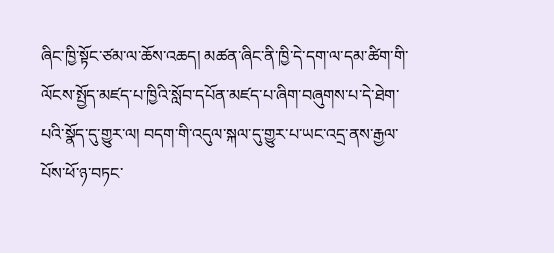ཞིང་ཁྱི་སྟོང་ཙམ་ལ་ཆོས་འཆད། མཚན་ཞིང་ནི་ཁྱི་དེ་དག་ལ་དམ་ཚིག་གི་ལོངས་སྤྱོད་མཛད་པ་ཁྱིའི་སློབ་དཔོན་མཛད་པ་ཞིག་བཞུགས་པ་དེ་ཐེག་པའི་སྣོད་དུ་གྱུར་ལ། བདག་གི་འདུལ་སྐལ་དུ་གྱུར་པ་ཡང་འདྲ་ནས་རྒྱལ་པོས་ཕོ་ཉ་བཏང་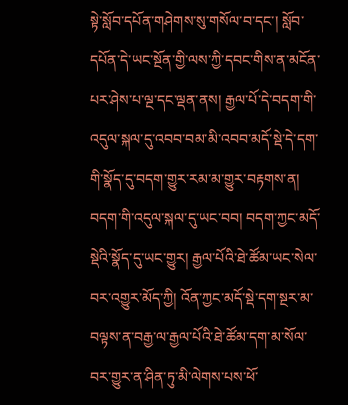སྟེ་སློབ་དཔོན་གཤེགས་སུ་གསོལ་བ་དང་། སློབ་དཔོན་དེ་ཡང་སྔོན་གྱི་ལས་ཀྱི་དབང་གིས་ན་མངོན་པར་ཤེས་པ་ལྔ་དང་ལྡན་ནས། རྒྱལ་པོ་དེ་བདག་གི་འདུལ་སྐལ་དུ་འབབ་བམ་མི་འབབ་མདོ་སྡེ་དེ་དག་གི་སྣོད་དུ་བདག་གྱུར་རམ་མ་གྱུར་བརྟགས་ན། བདག་གི་འདུལ་སྐལ་དུ་ཡང་བབ། བདག་ཀྱང་མདོ་སྡེའི་སྣོད་དུ་ཡང་གྱུར། རྒྱལ་པོའི་ཐེ་ཚོམ་ཡང་སེལ་བར་འགྱུར་མོད་ཀྱི། འོན་ཀྱང་མདོ་སྡེ་དག་སྔར་མ་བལྟས་ན་བརྒྱ་ལ་རྒྱལ་པོའི་ཐེ་ཚོམ་དག་མ་སོལ་བར་གྱུར་ན་ཤིན་ཏུ་མི་ལེགས་པས་ཕོ་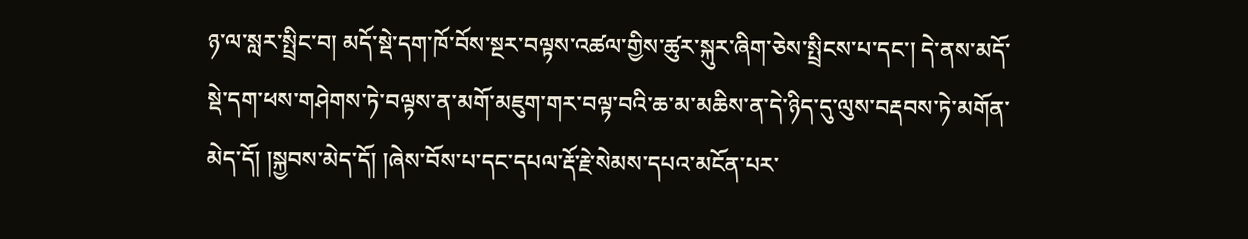ཉ་ལ་སླར་སྤྲིང་བ། མདོ་སྡེ་དག་ཁོ་བོས་སྔར་བལྟས་འཚལ་གྱིས་ཚུར་སྐུར་ཞིག་ཅེས་སྤྲིངས་པ་དང་། དེ་ནས་མདོ་སྡེ་དག་ཕས་གཤེགས་ཏེ་བལྟས་ན་མགོ་མཇུག་གར་བལྟ་བའི་ཆ་མ་མཆིས་ན་དེ་ཉིད་དུ་ལུས་བརྡབས་ཏེ་མགོན་མེད་དོ། །སྐྱབས་མེད་དོ། །ཞེས་བོས་པ་དང་དཔལ་རྡོ་རྗེ་སེམས་དཔའ་མངོན་པར་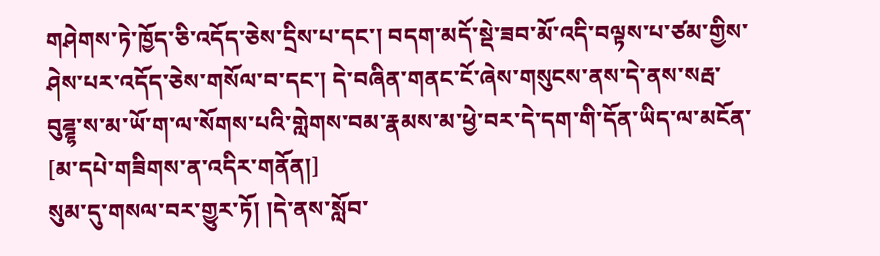གཤེགས་ཏེ་ཁྱོད་ཅི་འདོད་ཅེས་དྲིས་པ་དང་། བདག་མདོ་སྡེ་ཟབ་མོ་འདི་བལྟས་པ་ཙམ་གྱིས་ཤེས་པར་འདོད་ཅེས་གསོལ་བ་དང་། དེ་བཞིན་གནང་ངོ་ཞེས་གསུངས་ནས་དེ་ནས་སརྦ་བུཌྜྷ་ས་མ་ཡོ་ག་ལ་སོགས་པའི་གླེགས་བམ་རྣམས་མ་ཕྱེ་བར་དེ་དག་གི་དོན་ཡིད་ལ་མངོན་
[མ་དཔེ་གཟིགས་ན་འདིར་གནོན།]
སུམ་དུ་གསལ་བར་གྱུར་ཏོ། །དེ་ནས་སློབ་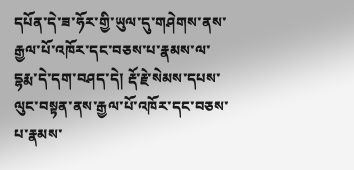དཔོན་དེ་ཟ་ཧོར་གྱི་ཡུལ་དུ་གཤེགས་ནས་རྒྱལ་པོ་འཁོར་དང་བཅས་པ་རྣམས་ལ་དྷརྨ་དེ་དག་བཤད་དེ། རྡོ་རྗེ་སེམས་དཔས་ལུང་བསྟན་ནས་རྒྱལ་པོ་འཁོར་དང་བཅས་པ་རྣམས་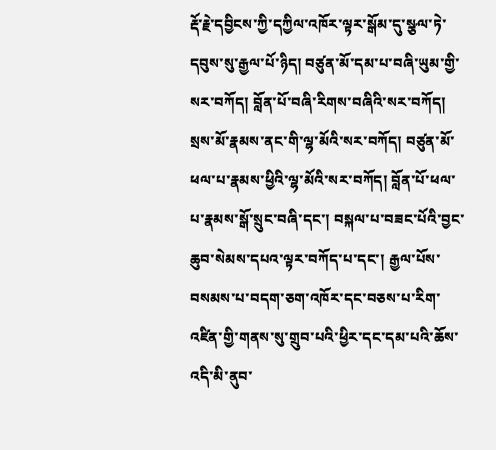རྡོ་རྗེ་དབྱིངས་ཀྱི་དཀྱིལ་འཁོར་ལྟར་སྒོམ་དུ་སྩལ་ཏེ་དབུས་སུ་རྒྱལ་པོ་ཉིད། བཙུན་མོ་དམ་པ་བཞི་ཡུམ་གྱི་སར་བཀོད། བློན་པོ་བཞི་རིགས་བཞིའི་སར་བཀོད། སྲས་མོ་རྣམས་ནང་གི་ལྷ་མོའི་སར་བཀོད། བཙུན་མོ་ཕལ་པ་རྣམས་ཕྱིའི་ལྷ་མོའི་སར་བཀོད། བློན་པོ་ཕལ་པ་རྣམས་སྒོ་སྲུང་བཞི་དང་། བསྐལ་པ་བཟང་པོའི་བྱང་ཆུབ་སེམས་དཔའ་ལྟར་བཀོད་པ་དང་། རྒྱལ་པོས་བསམས་པ་བདག་ཅག་འཁོར་དང་བཅས་པ་རིག་འཛིན་གྱི་གནས་སུ་གྲུབ་པའི་ཕྱིར་དང་དམ་པའི་ཆོས་འདི་མི་ནུབ་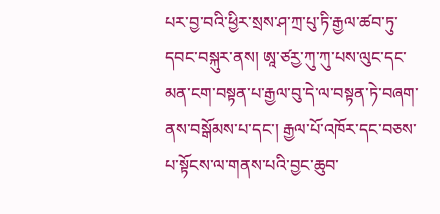པར་བྱ་བའི་ཕྱིར་སྲས་ཤ་ཀྲ་པུ་ཏི་རྒྱལ་ཚབ་ཏུ་དབང་བསྐུར་ནས། ཨཱ་ཙརྱ་ཀུ་ཀུ་པས་ལུང་དང་མན་ངག་བསྟན་པ་རྒྱལ་བུ་དེ་ལ་བསྟན་ཏེ་བཞག་ནས་བསྒོམས་པ་དང་། རྒྱལ་པོ་འཁོར་དང་བཅས་པ་སྟོངས་ལ་གནས་པའི་བྱང་ཆུབ་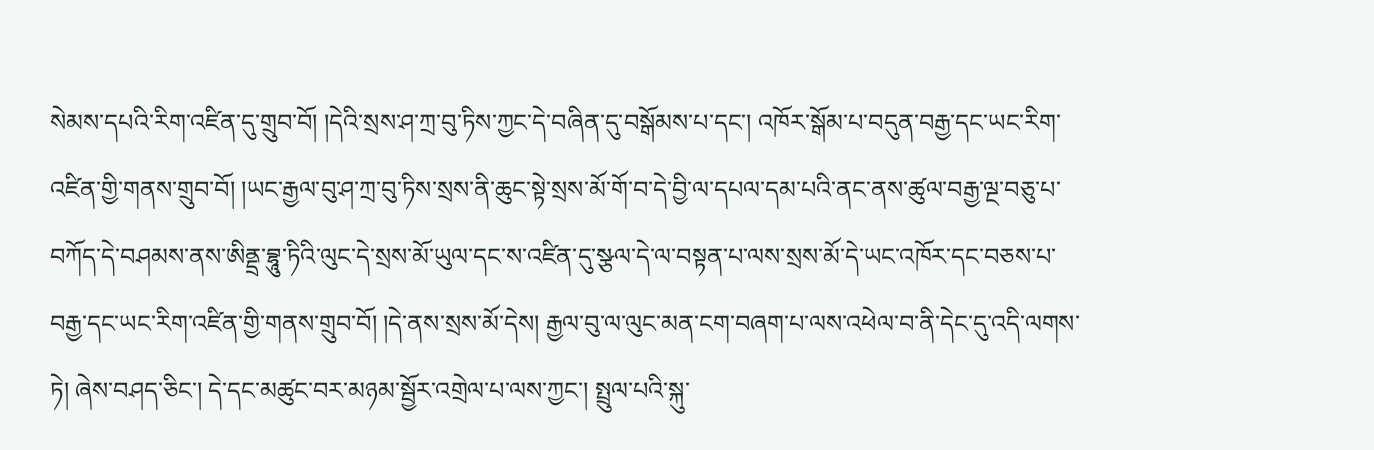སེམས་དཔའི་རིག་འཛིན་དུ་གྲུབ་བོ། །དེའི་སྲས་ཤ་ཀྲ་བུ་ཏིས་ཀྱང་དེ་བཞིན་དུ་བསྒོམས་པ་དང་། འཁོར་སྒོམ་པ་བདུན་བརྒྱ་དང་ཡང་རིག་འཛིན་གྱི་གནས་གྲུབ་བོ། །ཡང་རྒྱལ་བུ་ཤ་ཀྲ་བུ་ཏིས་སྲས་ནི་ཆུང་སྟེ་སྲས་མོ་གོ་བ་དེ་བྱི་ལ་དཔལ་དམ་པའི་ནང་ནས་ཚུལ་བརྒྱ་ལྔ་བཅུ་པ་བཀོད་དེ་བཤམས་ནས་ཨིནྡྲ་བྷཱུ་ཏིའི་ལུང་དེ་སྲས་མོ་ཡུལ་དང་ས་འཛིན་དུ་སྩལ་དེ་ལ་བསྟན་པ་ལས་སྲས་མོ་དེ་ཡང་འཁོར་དང་བཅས་པ་བརྒྱ་དང་ཡང་རིག་འཛིན་གྱི་གནས་གྲུབ་བོ། །དེ་ནས་སྲས་མོ་དེས། རྒྱལ་བུ་ལ་ལུང་མན་ངག་བཞག་པ་ལས་འཕེལ་བ་ནི་དེང་དུ་འདི་ལགས་ཏེ། ཞེས་བཤད་ཅིང་། དེ་དང་མཚུང་བར་མཉམ་སྦྱོར་འགྲེལ་པ་ལས་ཀྱང་། སྤྲུལ་པའི་སྐུ་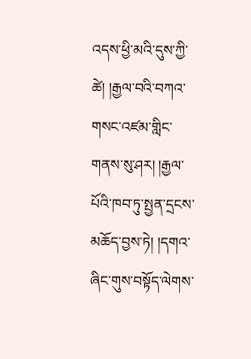འདས་ཕྱི་མའི་དུས་ཀྱི་ཚེ། །རྒྱལ་བའི་བཀའ་གསང་འཛམ་གླིང་གནས་སུ་ཤར། །རྒྱལ་པོའི་ཁབ་ཏུ་སྤྱན་དྲངས་མཆོད་བྱས་ཏེ། །དགའ་ཞིང་གུས་བསྟོད་ལེགས་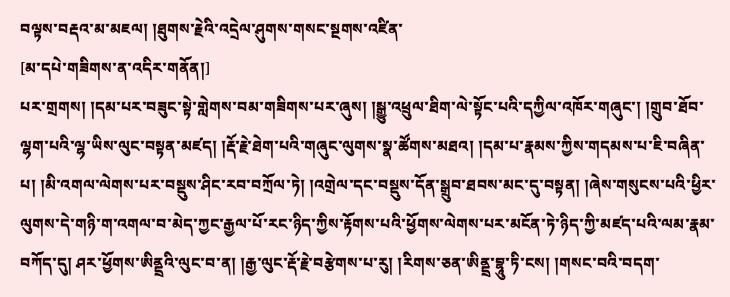བལྟས་བརྡའ་མ་མཇལ། །ཐུགས་རྗེའི་འདྲེལ་ཤུགས་གསང་སྔགས་འཛིན་
[མ་དཔེ་གཟིགས་ན་འདིར་གནོན།]
པར་གྲགས། །དམ་པར་བཟུང་སྟེ་གླེགས་བམ་གཟིགས་པར་ཞུས། །སྒྱུ་འཕྲུལ་ཐིག་ལེ་སྟོང་པའི་དཀྱིལ་འཁོར་གཞུང་། །གྲུབ་ཐོབ་ལྷག་པའི་ལྷ་ཡིས་ལུང་བསྟན་མཛད། །རྡོ་རྗེ་ཐེག་པའི་གཞུང་ལུགས་སྣ་ཚོགས་མཐའ། །དམ་པ་རྣམས་ཀྱིས་གདམས་པ་ཇི་བཞིན་པ། །མི་འགལ་ལེགས་པར་བསྡུས་ཤིང་རབ་བཀྲོལ་ཏེ། །འགྲེལ་དང་བསྡུས་དོན་སྒྲུབ་ཐབས་མང་དུ་བསྟན། །ཞེས་གསུངས་པའི་ཕྱིར་ལུགས་དེ་གཉི་ག་འགལ་བ་མེད་ཀྱང་རྒྱལ་པོ་རང་ཉིད་ཀྱིས་རྟོགས་པའི་ཕྱོགས་ལེགས་པར་མངོན་ཏེ་ཉིད་ཀྱི་མཛད་པའི་ལམ་རྣམ་བཀོད་དུ། ཤར་ཕྱོགས་ཨིནྡྲའི་ལུང་བ་ན། །རྒྱ་ལུང་རྡོ་རྗེ་བརྩེགས་པ་རུ། །རིགས་ཅན་ཨིནྡྲ་བྷཱུ་ཏི་ངས། །གསང་བའི་བདག་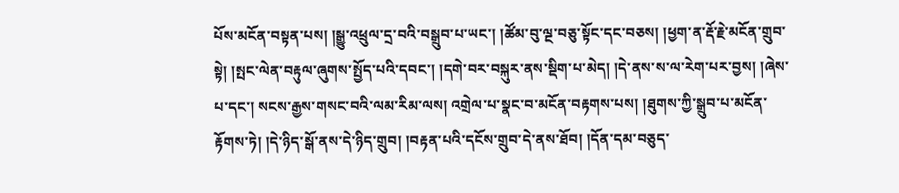པོས་མངོན་བསྟན་པས། །སྒྱུ་འཕྲུལ་དྲ་བའི་བསྒྲུབ་པ་ཡང་། །ཚོམ་བུ་ལྔ་བཅུ་སྟོང་དང་བཅས། །ཕྱག་ན་རྡོ་རྗེ་མངོན་གྲུབ་སྟེ། །སྤང་ལེན་བརྟུལ་ཞུགས་སྤྱོད་པའི་དབང་། །དགེ་བར་བསྐུར་ནས་སྡིག་པ་མེད། །དེ་ནས་ས་ལ་རེག་པར་བྱས། །ཞེས་པ་དང་། སངས་རྒྱས་གསང་བའི་ལམ་རིམ་ལས། འགྲེལ་པ་སྣང་བ་མངོན་བརྟགས་པས། །ཐུགས་ཀྱི་སྒྲུབ་པ་མངོན་རྟོགས་ཏེ། །དེ་ཉིད་སྒོ་ནས་དེ་ཉིད་གྲུབ། །བརྟན་པའི་དངོས་གྲུབ་དེ་ནས་ཐོབ། །དོན་དམ་བཅུད་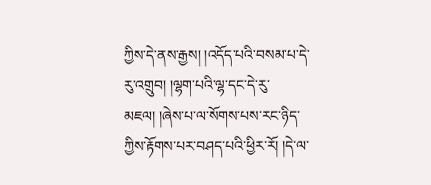ཀྱིས་དེ་ནས་རྒྱས། །འདོད་པའི་བསམ་པ་དེ་རུ་འགྲུབ། །ལྷག་པའི་ལྷ་དང་དེ་རུ་མཇལ། །ཞེས་པ་ལ་སོགས་པས་རང་ཉིད་ཀྱིས་རྟོགས་པར་བཤད་པའི་ཕྱིར་རོ། །དེ་ལ་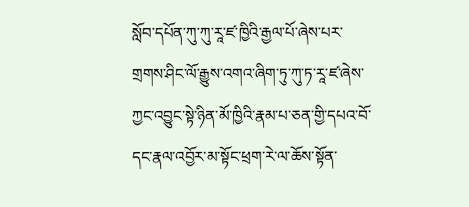སློབ་དཔོན་ཀུ་ཀུ་རཱ་ཛ་ཁྱིའི་རྒྱལ་པོ་ཞེས་པར་གྲགས་ཤིང་ལོ་རྒྱུས་འགའ་ཞིག་ཏུ་ཀུ་ཏ་རཱ་ཛ་ཞེས་ཀྱང་འབྱུང་སྟེ་ཉིན་མོ་ཁྱིའི་རྣམ་པ་ཅན་གྱི་དཔའ་བོ་དང་རྣལ་འབྱོར་མ་སྟོང་ཕྲག་རེ་ལ་ཆོས་སྟོན་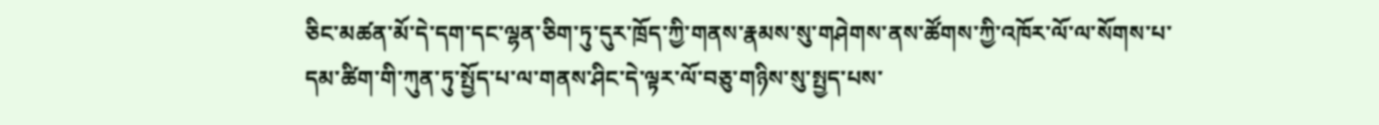ཅིང་མཚན་མོ་དེ་དག་དང་ལྷན་ཅིག་ཏུ་དུར་ཁྲོད་ཀྱི་གནས་རྣམས་སུ་གཤེགས་ནས་ཚོགས་ཀྱི་འཁོར་ལོ་ལ་སོགས་པ་དམ་ཚིག་གི་ཀུན་ཏུ་སྤྱོད་པ་ལ་གནས་ཤིང་དེ་ལྟར་ལོ་བཅུ་གཉིས་སུ་སྤྱད་པས་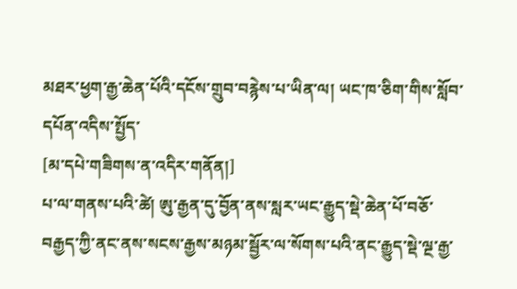མཐར་ཕྱག་རྒྱ་ཆེན་པོའི་དངོས་གྲུབ་བརྙེས་པ་ཡིན་ལ། ཡང་ཁ་ཅིག་གིས་སློབ་དཔོན་འདིས་སྤྱོད་
[མ་དཔེ་གཟིགས་ན་འདིར་གནོན།]
པ་ལ་གནས་པའི་ཚེ། ཨུ་རྒྱན་དུ་བྱོན་ནས་སླར་ཡང་རྒྱུད་སྡེ་ཆེན་པོ་བཅོ་བརྒྱད་ཀྱི་ནང་ནས་སངས་རྒྱས་མཉམ་སྦྱོར་ལ་སོགས་པའི་ནང་རྒྱུད་སྡེ་ལྔ་རྒྱ་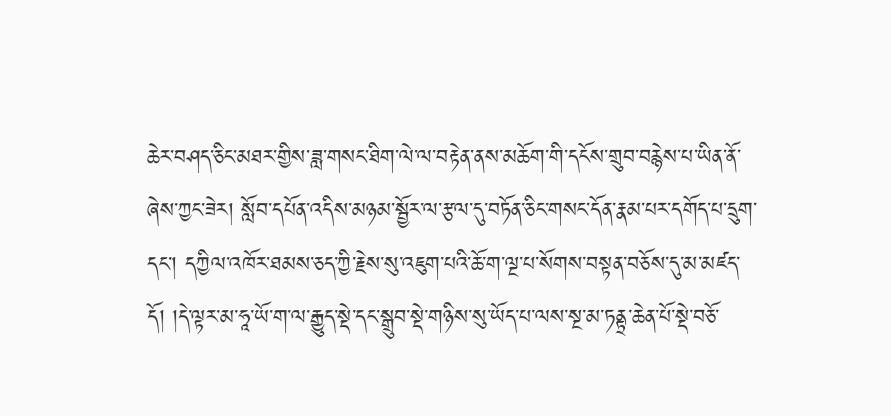ཆེར་བཤད་ཅིང་མཐར་གྱིས་ཟླ་གསང་ཐིག་ལེ་ལ་བརྟེན་ནས་མཆོག་གི་དངོས་གྲུབ་བརྙེས་པ་ཡིན་ནོ་ཞེས་ཀྱང་ཟེར། སློབ་དཔོན་འདིས་མཉམ་སྦྱོར་ལ་རྩལ་དུ་བཏོན་ཅིང་གསང་དོན་རྣམ་པར་དགོད་པ་དྲུག་དང་། དཀྱིལ་འཁོར་ཐམས་ཅད་ཀྱི་རྗེས་སུ་འཇུག་པའི་ཆོ་ག་ལྔ་པ་སོགས་བསྟན་བཅོས་དུ་མ་མཛད་དོ། །དེ་ལྟར་མ་ཧཱ་ཡོ་ག་ལ་རྒྱུད་སྡེ་དང་སྒྲུབ་སྡེ་གཉིས་སུ་ཡོད་པ་ལས་སྔ་མ་ཏནྟྲ་ཆེན་པོ་སྡེ་བཅོ་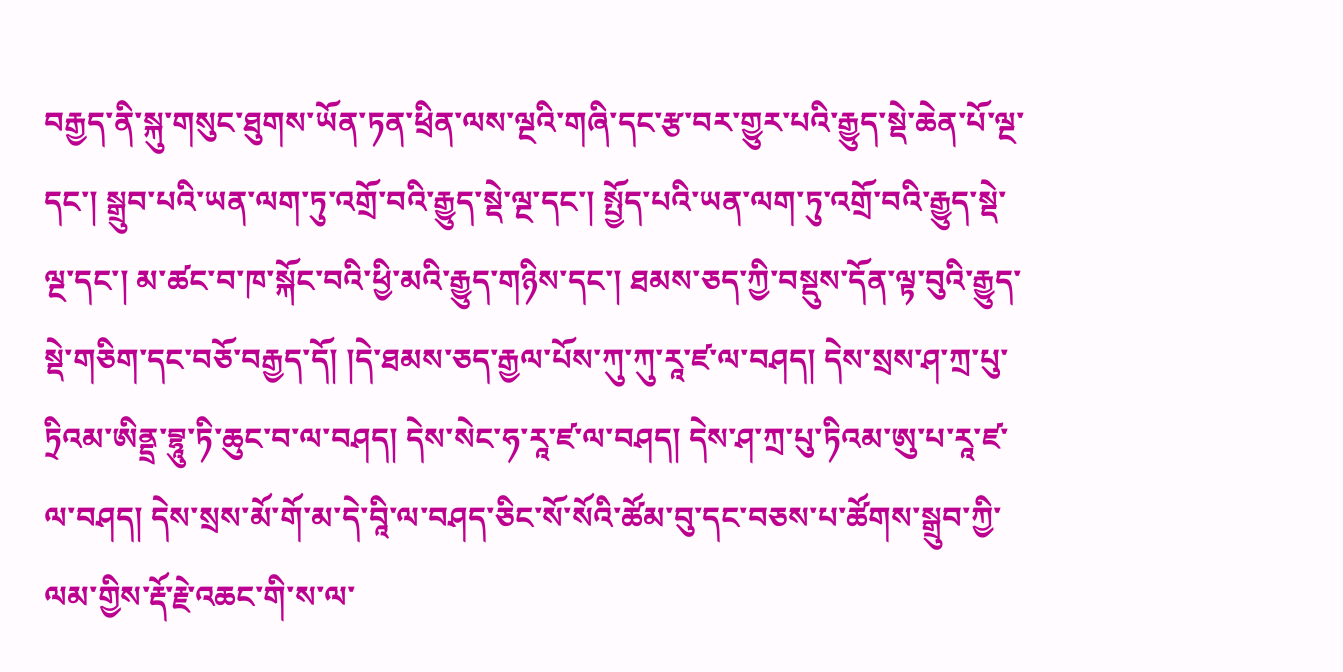བརྒྱད་ནི་སྐུ་གསུང་ཐུགས་ཡོན་ཏན་ཕྲིན་ལས་ལྔའི་གཞི་དང་རྩ་བར་གྱུར་པའི་རྒྱུད་སྡེ་ཆེན་པོ་ལྔ་དང་། སྒྲུབ་པའི་ཡན་ལག་ཏུ་འགྲོ་བའི་རྒྱུད་སྡེ་ལྔ་དང་། སྤྱོད་པའི་ཡན་ལག་ཏུ་འགྲོ་བའི་རྒྱུད་སྡེ་ལྔ་དང་། མ་ཚང་བ་ཁ་སྐོང་བའི་ཕྱི་མའི་རྒྱུད་གཉིས་དང་། ཐམས་ཅད་ཀྱི་བསྡུས་དོན་ལྟ་བུའི་རྒྱུད་སྡེ་གཅིག་དང་བཅོ་བརྒྱད་དོ། །དེ་ཐམས་ཅད་རྒྱལ་པོས་ཀུ་ཀུ་རཱ་ཛ་ལ་བཤད། དེས་སྲས་ཤ་ཀྲ་པུ་ཏྲིའམ་ཨིནྡྲ་བྷཱུ་ཏི་ཆུང་བ་ལ་བཤད། དེས་སེང་ཧ་རཱ་ཛ་ལ་བཤད། དེས་ཤ་ཀྲ་པུ་ཏིའམ་ཨུ་པ་རཱ་ཛ་ལ་བཤད། དེས་སྲས་མོ་གོ་མ་དེ་བཱི་ལ་བཤད་ཅིང་སོ་སོའི་ཚོམ་བུ་དང་བཅས་པ་ཚོགས་སྒྲུབ་ཀྱི་ལམ་གྱིས་རྡོ་རྗེ་འཆང་གི་ས་ལ་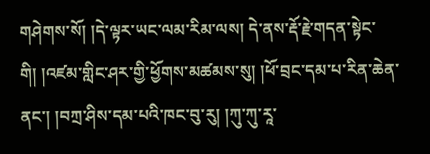གཤེགས་སོ། །དེ་ལྟར་ཡང་ལམ་རིམ་ལས། དེ་ནས་རྡོ་རྗེ་གདན་སྟེང་གི། །འཛམ་གླིང་ཤར་གྱི་ཕྱོགས་མཚམས་སུ། །ཕོ་བྲང་དམ་པ་རིན་ཆེན་ནང་། །བཀྲ་ཤིས་དམ་པའི་ཁང་བུ་རུ། །ཀུ་ཀུ་རཱ་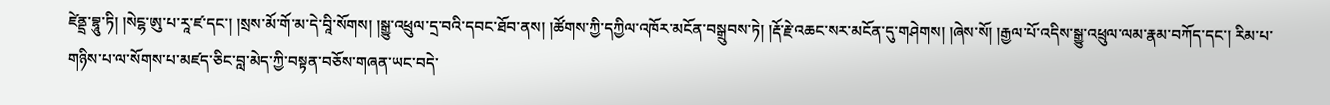ཛེནྡྲ་བྷཱུ་ཏི། །སེངྷ་ཨུ་པ་རཱ་ཛ་དང་། །སྲས་མོ་གོ་མ་དེ་བཱི་སོགས། །སྒྱུ་འཕྲུལ་དྲ་བའི་དབང་ཐོབ་ནས། །ཚོགས་ཀྱི་དཀྱིལ་འཁོར་མངོན་བསྒྲུབས་ཏེ། །རྡོ་རྗེ་འཆང་སར་མངོན་དུ་གཤེགས། །ཞེས་སོ། །རྒྱལ་པོ་འདིས་སྒྱུ་འཕྲུལ་ལམ་རྣམ་བཀོད་དང་། རིམ་པ་གཉིས་པ་ལ་སོགས་པ་མཛད་ཅིང་བླ་མེད་ཀྱི་བསྟན་བཅོས་གཞན་ཡང་བདེ་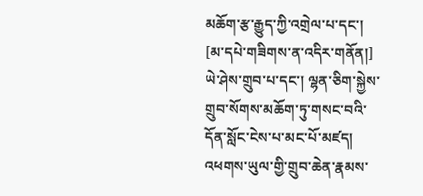མཆོག་རྩ་རྒྱུད་ཀྱི་འགྲེལ་པ་དང་།
[མ་དཔེ་གཟིགས་ན་འདིར་གནོན།]
ཡེ་ཤེས་གྲུབ་པ་དང་། ལྷན་ཅིག་སྐྱེས་གྲུབ་སོགས་མཆོག་ཏུ་གསང་བའི་དོན་སློང་ངེས་པ་མང་པོ་མཛད། འཕགས་ཡུལ་གྱི་གྲུབ་ཆེན་རྣམས་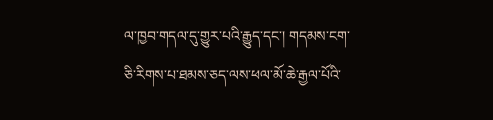ལ་ཁྱབ་གདལ་དུ་གྱུར་པའི་རྒྱུད་དང་། གདམས་ངག་ཅི་རིགས་པ་ཐམས་ཅད་ལས་ཕལ་མོ་ཆེ་རྒྱལ་པོའི་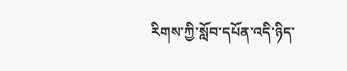རིགས་ཀྱི་སློབ་དཔོན་འདི་ཉིད་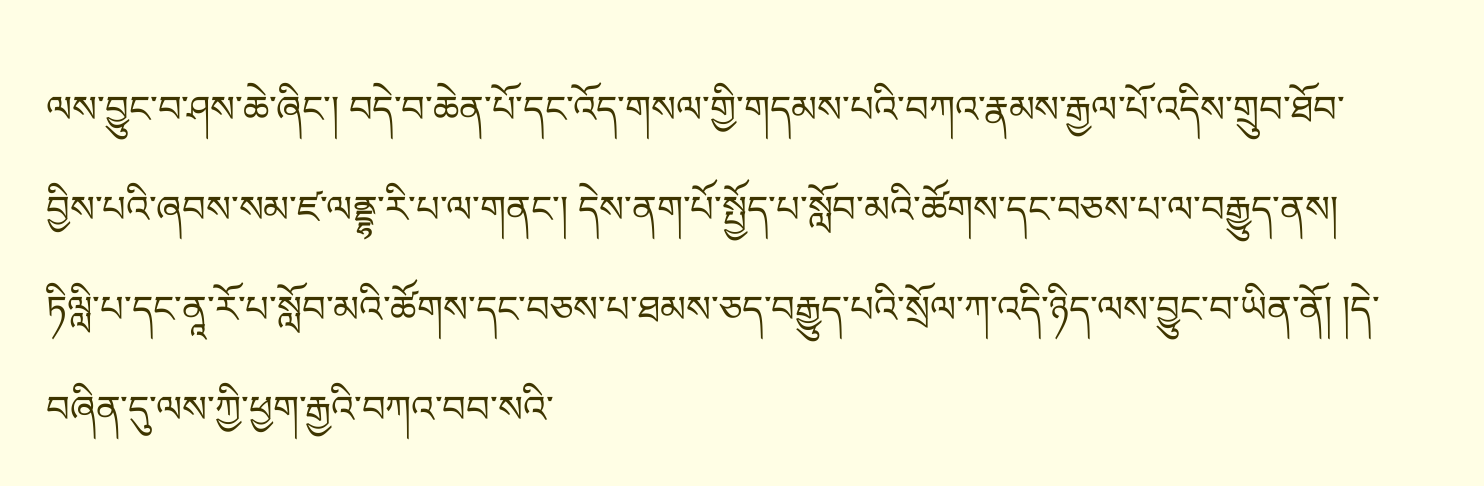ལས་བྱུང་བ་ཤས་ཆེ་ཞིང་། བདེ་བ་ཆེན་པོ་དང་འོད་གསལ་གྱི་གདམས་པའི་བཀའ་རྣམས་རྒྱལ་པོ་འདིས་གྲུབ་ཐོབ་བྱིས་པའི་ཞབས་སམ་ཛ་ལནྡྷ་རི་པ་ལ་གནང་། དེས་ནག་པོ་སྤྱོད་པ་སློབ་མའི་ཚོགས་དང་བཅས་པ་ལ་བརྒྱུད་ནས། ཏིལླི་པ་དང་ནཱ་རོ་པ་སློབ་མའི་ཚོགས་དང་བཅས་པ་ཐམས་ཅད་བརྒྱུད་པའི་སྲོལ་ཀ་འདི་ཉིད་ལས་བྱུང་བ་ཡིན་ནོ། །དེ་བཞིན་དུ་ལས་ཀྱི་ཕྱག་རྒྱའི་བཀའ་བབ་སའི་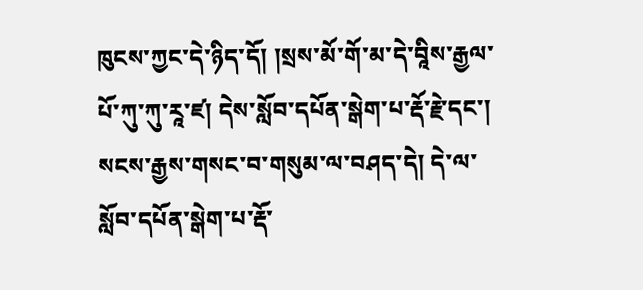ཁུངས་ཀྱང་དེ་ཉིད་དོ། །སྲས་མོ་གོ་མ་དེ་བཱིས་རྒྱལ་པོ་ཀུ་ཀུ་རཱ་ཛ། དེས་སློབ་དཔོན་སྒེག་པ་རྡོ་རྗེ་དང་། སངས་རྒྱས་གསང་བ་གསུམ་ལ་བཤད་དེ། དེ་ལ་སློབ་དཔོན་སྒེག་པ་རྡོ་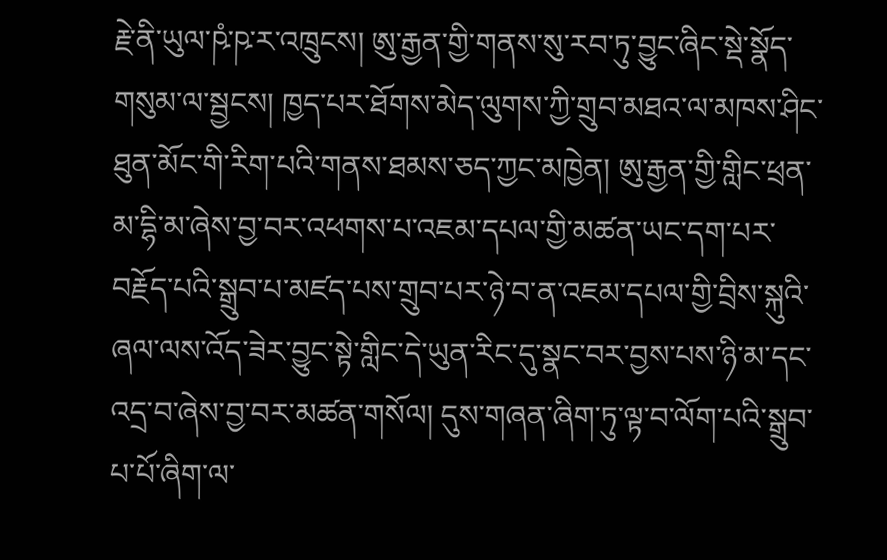རྗེ་ནི་ཡུལ་ཥཾ་ཥ་ར་འཁྲུངས། ཨུ་རྒྱན་གྱི་གནས་སུ་རབ་ཏུ་བྱུང་ཞིང་སྡེ་སྣོད་གསུམ་ལ་སྦྱངས། ཁྱད་པར་ཐོགས་མེད་ལུགས་ཀྱི་གྲུབ་མཐའ་ལ་མཁས་ཤིང་ཐུན་མོང་གི་རིག་པའི་གནས་ཐམས་ཅད་ཀྱང་མཁྱེན། ཨུ་རྒྱན་གྱི་གླིང་ཕྲན་མ་དྷི་མ་ཞེས་བྱ་བར་འཕགས་པ་འཇམ་དཔལ་གྱི་མཚན་ཡང་དག་པར་བརྗོད་པའི་སྒྲུབ་པ་མཛད་པས་གྲུབ་པར་ཉེ་བ་ན་འཇམ་དཔལ་གྱི་བྲིས་སྐུའི་ཞལ་ལས་འོད་ཟེར་བྱུང་སྟེ་གླིང་དེ་ཡུན་རིང་དུ་སྣང་བར་བྱས་པས་ཉི་མ་དང་འདྲ་བ་ཞེས་བྱ་བར་མཚན་གསོལ། དུས་གཞན་ཞིག་ཏུ་ལྟ་བ་ལོག་པའི་སྒྲུབ་པ་པོ་ཞིག་ལ་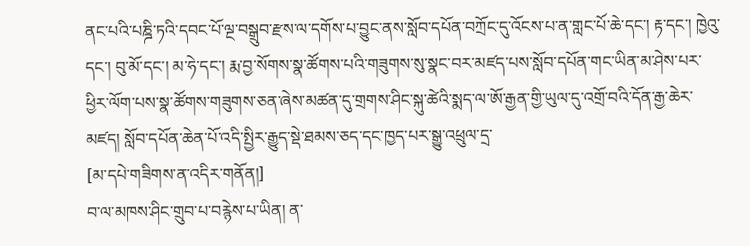ནང་པའི་པཎྜི་ཏའི་དབང་པོ་ལྔ་བསྒྲུབ་རྫས་ལ་དགོས་པ་བྱུང་ནས་སློབ་དཔོན་བཀྲོང་དུ་འོངས་པ་ན་གླང་པོ་ཆེ་དང་། རྟ་དང་། ཁྱེའུ་དང་། བུ་མོ་དང་། མ་ཧེ་དང་། རྨ་བྱ་སོགས་སྣ་ཚོགས་པའི་གཟུགས་སུ་སྣང་བར་མཛད་པས་སློབ་དཔོན་གང་ཡིན་མ་ཤེས་པར་ཕྱིར་ལོག་པས་སྣ་ཚོགས་གཟུགས་ཅན་ཞེས་མཚན་དུ་གྲགས་ཤིང་སྐུ་ཚེའི་སྨད་ལ་ཨོ་རྒྱན་གྱི་ཡུལ་དུ་འགྲོ་བའི་དོན་རྒྱ་ཆེར་མཛད། སློབ་དཔོན་ཆེན་པོ་འདི་སྤྱིར་རྒྱུད་སྡེ་ཐམས་ཅད་དང་ཁྱད་པར་སྒྱུ་འཕྲུལ་དྲ་
[མ་དཔེ་གཟིགས་ན་འདིར་གནོན།]
བ་ལ་མཁས་ཤིང་གྲུབ་པ་བརྙེས་པ་ཡིན། ན་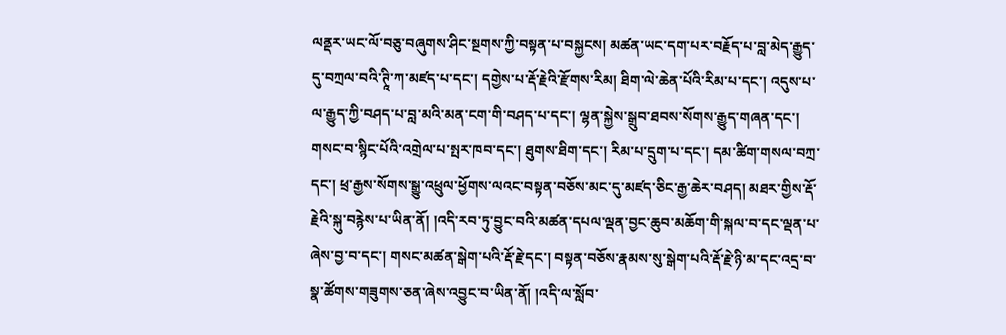ལནྡར་ཡང་ལོ་བཅུ་བཞུགས་ཤིང་སྔགས་ཀྱི་བསྟན་པ་བསྐྱངས། མཚན་ཡང་དག་པར་བརྗོད་པ་བླ་མེད་རྒྱུད་དུ་བཀྲལ་བའི་ཊཱི་ཀ་མཛད་པ་དང་། དགྱེས་པ་རྡོ་རྗེའི་རྫོགས་རིམ། ཐིག་ལེ་ཆེན་པོའི་རིམ་པ་དང་། འདུས་པ་ལ་རྒྱུད་ཀྱི་བཤད་པ་བླ་མའི་མན་ངག་གི་བཤད་པ་དང་། ལྷན་སྐྱེས་སྒྲུབ་ཐབས་སོགས་རྒྱུད་གཞན་དང་། གསང་བ་སྙིང་པོའི་འགྲེལ་པ་སྤར་ཁབ་དང་། ཐུགས་ཐིག་དང་། རིམ་པ་དྲུག་པ་དང་། དམ་ཚིག་གསལ་བཀྲ་དང་། ཕྲ་རྒྱས་སོགས་སྒྱུ་འཕྲུལ་ཕྱོགས་ལའང་བསྟན་བཅོས་མང་དུ་མཛད་ཅིང་རྒྱ་ཆེར་བཤད། མཐར་གྱིས་རྡོ་རྗེའི་སྐུ་བརྙེས་པ་ཡིན་ནོ། །འདི་རབ་ཏུ་བྱུང་བའི་མཚན་དཔལ་ལྡན་བྱང་ཆུབ་མཆོག་གི་སྐལ་བ་དང་ལྡན་པ་ཞེས་བྱ་བ་དང་། གསང་མཚན་སྒེག་པའི་རྡོ་རྗེ་དང་། བསྟན་བཅོས་རྣམས་སུ་སྒེག་པའི་རྡོ་རྗེ་ཉི་མ་དང་འདྲ་བ་སྣ་ཚོགས་གཟུགས་ཅན་ཞེས་འབྱུང་བ་ཡིན་ནོ། །འདི་ལ་སློབ་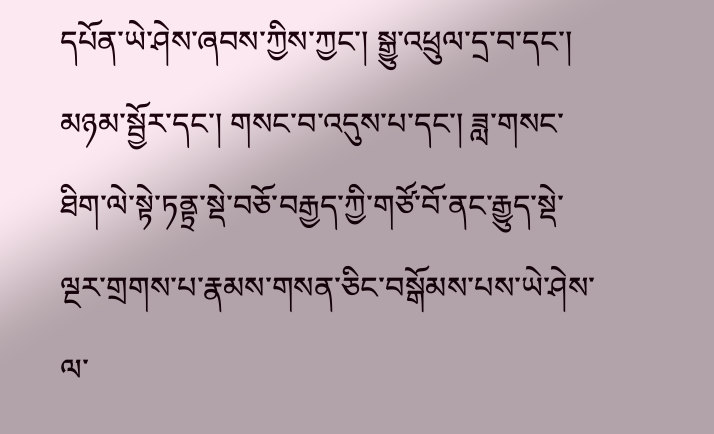དཔོན་ཡེ་ཤེས་ཞབས་ཀྱིས་ཀྱང་། སྒྱུ་འཕྲུལ་དྲ་བ་དང་། མཉམ་སྦྱོར་དང་། གསང་བ་འདུས་པ་དང་། ཟླ་གསང་ཐིག་ལེ་སྟེ་ཏནྟྲ་སྡེ་བཅོ་བརྒྱད་ཀྱི་གཙོ་བོ་ནང་རྒྱུད་སྡེ་ལྔར་གྲགས་པ་རྣམས་གསན་ཅིང་བསྒོམས་པས་ཡེ་ཤེས་ལ་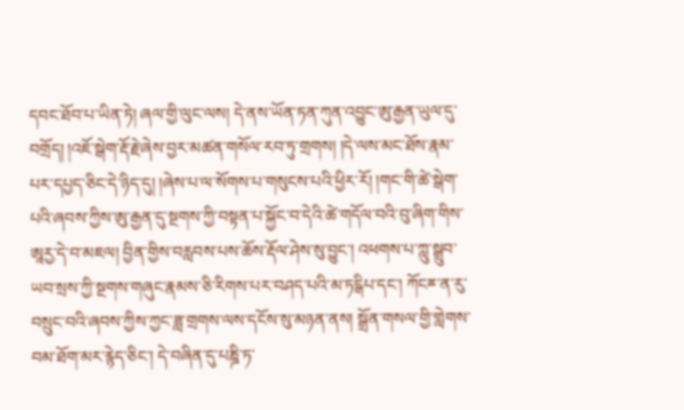དབང་ཐོབ་པ་ཡིན་ཏེ། ཞལ་གྱི་ལུང་ལས། དེ་ནས་ཡོན་ཏན་ཀུན་འབྱུང་ཨུ་རྒྱན་ཡུལ་དུ་བགྲོད། །འཇོ་སྒེག་རྡོ་རྗེ་ཞེས་བྱར་མཚན་གསོལ་རབ་ཏུ་གྲགས། །དེ་ལས་མང་ཐོས་རྣམ་པར་དཔྱད་ཅིང་དེ་ཉིད་དུ། །ཞེས་པ་ལ་སོགས་པ་གསུངས་པའི་ཕྱིར་རོ། །གང་གི་ཚེ་སྒེག་པའི་ཞབས་ཀྱིས་ཨུ་རྒྱན་དུ་སྔགས་ཀྱི་བསྟན་པ་སྐྱོང་བ་དེའི་ཚེ་གདོལ་བའི་བུ་ཞིག་གིས་ཨཱརྱ་དེ་བ་མཇལ། བྱིན་གྱིས་བརླབས་པས་ཆོས་རྡོལ་ཤེས་སུ་བྱུང་། འཕགས་པ་ཀླུ་སྒྲུབ་ཡབ་སྲས་ཀྱི་སྔགས་གཞུང་རྣམས་ཅི་རིགས་པར་བཤད་པའི་མ་ཏངྒིཔ་དང་། ཀོངྈ་ན་རུ་བསྲུང་བའི་ཞབས་ཀྱིས་ཀྱང་ཟླ་གྲགས་ལས་དངོས་སུ་མཉན་ནས། སྒྲོན་གསལ་གྱི་གླེགས་བམ་ཐོག་མར་རྙེད་ཅིང་། དེ་བཞིན་དུ་པཎྜི་ཏ་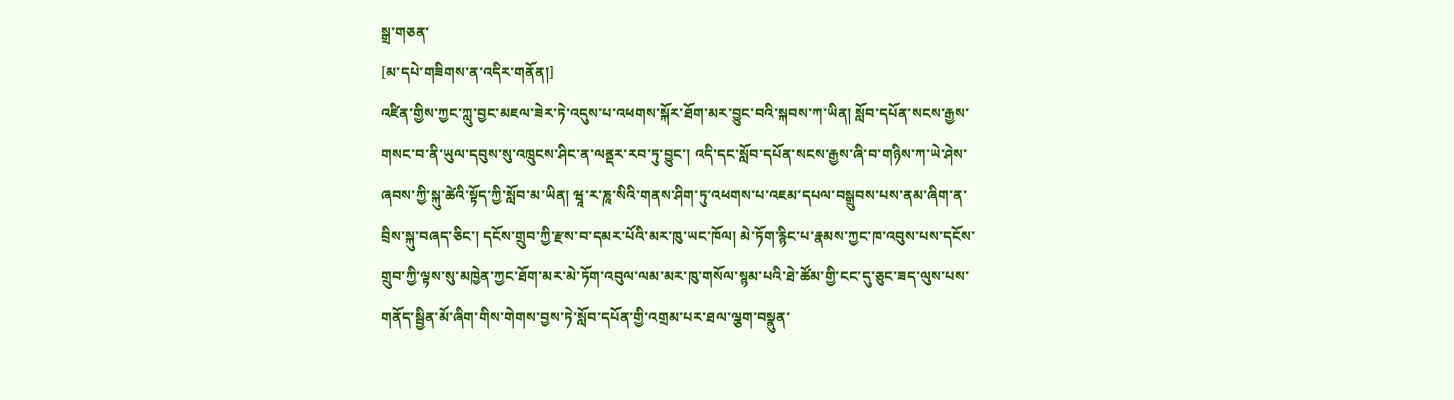སྒྲ་གཅན་
[མ་དཔེ་གཟིགས་ན་འདིར་གནོན།]
འཛིན་གྱིས་ཀྱང་ཀླུ་བྱང་མཇལ་ཟེར་ཏེ་འདུས་པ་འཕགས་སྐོར་ཐོག་མར་བྱུང་བའི་སྐབས་ཀ་ཡིན། སློབ་དཔོན་སངས་རྒྱས་གསང་བ་ནི་ཡུལ་དབུས་སུ་འཁྲུངས་ཤིང་ན་ལནྡར་རབ་ཏུ་བྱུང་། འདི་དང་སློབ་དཔོན་སངས་རྒྱས་ཞི་བ་གཉིས་ཀ་ཡེ་ཤེས་ཞབས་ཀྱི་སྐུ་ཚེའི་སྟོད་ཀྱི་སློབ་མ་ཡིན། ཝཱ་ར་ཎཱ་སིའི་གནས་ཤིག་ཏུ་འཕགས་པ་འཇམ་དཔལ་བསྒྲུབས་པས་ནམ་ཞིག་ན་བྲིས་སྐུ་བཞད་ཅིང་། དངོས་གྲུབ་ཀྱི་རྫས་བ་དམར་པོའི་མར་ཁུ་ཡང་ཁོལ། མེ་ཏོག་རྙིང་པ་རྣམས་ཀྱང་ཁ་འབུས་པས་དངོས་གྲུབ་ཀྱི་ལྟས་སུ་མཁྱེན་ཀྱང་ཐོག་མར་མེ་ཏོག་འབུལ་ལམ་མར་ཁུ་གསོལ་སྙམ་པའི་ཐེ་ཚོམ་གྱི་ངང་དུ་ཅུང་ཟད་ལུས་པས་གནོད་སྦྱིན་མོ་ཞིག་གིས་གེགས་བྱས་ཏེ་སློབ་དཔོན་གྱི་འགྲམ་པར་ཐལ་ལྕག་བསྣུན་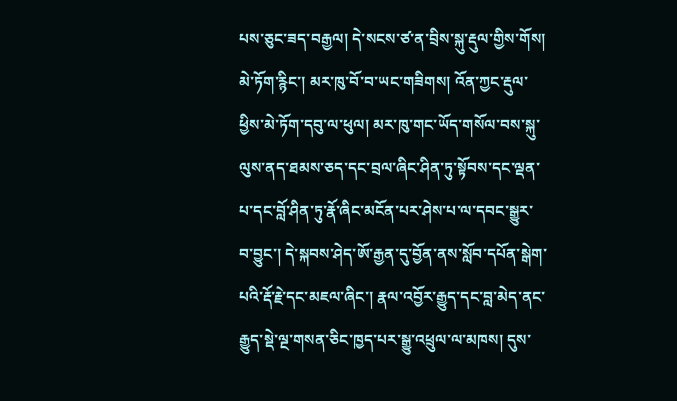པས་ཅུང་ཟད་བརྒྱལ། དེ་སངས་ཙ་ན་བྲིས་སྐུ་རྡུལ་གྱིས་གོས། མེ་ཏོག་རྙིང་། མར་ཁུ་བོ་བ་ཡང་གཟིགས། འོན་ཀྱང་རྡུལ་ཕྱིས་མེ་ཏོག་དབུ་ལ་ཕུལ། མར་ཁུ་གང་ཡོད་གསོལ་བས་སྐུ་ལུས་ནད་ཐམས་ཅད་དང་བྲལ་ཞིང་ཤིན་ཏུ་སྟོབས་དང་ལྡན་པ་དང་བློ་ཤིན་ཏུ་རྣོ་ཞིང་མངོན་པར་ཤེས་པ་ལ་དབང་སྒྱུར་བ་བྱུང་། དེ་སྐབས་ཤེད་ཨོ་རྒྱན་དུ་བྱོན་ནས་སློབ་དཔོན་སྒེག་པའི་རྡོ་རྗེ་དང་མཇལ་ཞིང་། རྣལ་འབྱོར་རྒྱུད་དང་བླ་མེད་ནང་རྒྱུད་སྡེ་ལྔ་གསན་ཅིང་ཁྱད་པར་སྒྱུ་འཕྲུལ་ལ་མཁས། དུས་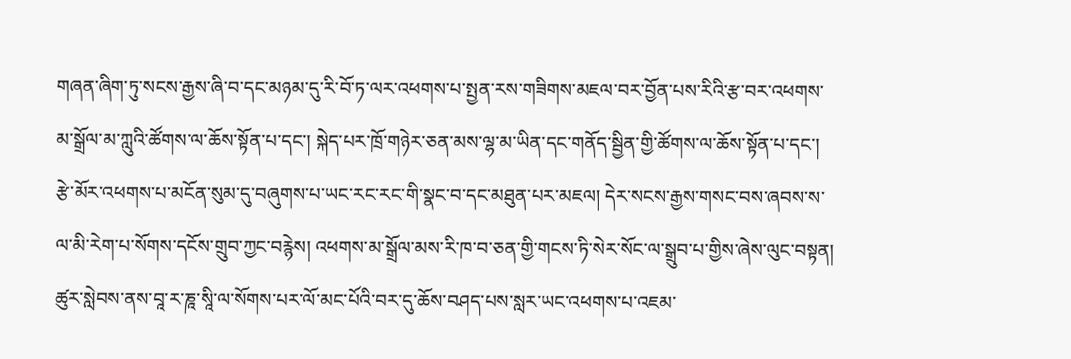གཞན་ཞིག་ཏུ་སངས་རྒྱས་ཞི་བ་དང་མཉམ་དུ་རི་བོ་ཏ་ལར་འཕགས་པ་སྤྱན་རས་གཟིགས་མཇལ་བར་བྱོན་པས་རིའི་རྩ་བར་འཕགས་མ་སྒྲོལ་མ་ཀླུའི་ཚོགས་ལ་ཆོས་སྟོན་པ་དང་། སྐེད་པར་ཁྲོ་གཉེར་ཅན་མས་ལྷ་མ་ཡིན་དང་གནོད་སྦྱིན་གྱི་ཚོགས་ལ་ཆོས་སྟོན་པ་དང་། རྩེ་མོར་འཕགས་པ་མངོན་སུམ་དུ་བཞུགས་པ་ཡང་རང་རང་གི་སྣང་བ་དང་མཐུན་པར་མཇལ། དེར་སངས་རྒྱས་གསང་བས་ཞབས་ས་ལ་མི་རེག་པ་སོགས་དངོས་གྲུབ་ཀྱང་བརྙེས། འཕགས་མ་སྒྲོལ་མས་རི་ཁ་བ་ཅན་གྱི་གངས་ཏི་སེར་སོང་ལ་སྒྲུབ་པ་གྱིས་ཞེས་ལུང་བསྟན། ཚུར་སླེབས་ནས་བཱ་ར་ཎཱ་སཱི་ལ་སོགས་པར་ལོ་མང་པོའི་བར་དུ་ཆོས་བཤད་པས་སླར་ཡང་འཕགས་པ་འཇམ་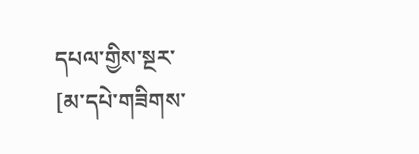དཔལ་གྱིས་སྔར་
[མ་དཔེ་གཟིགས་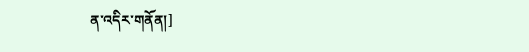ན་འདིར་གནོན།]